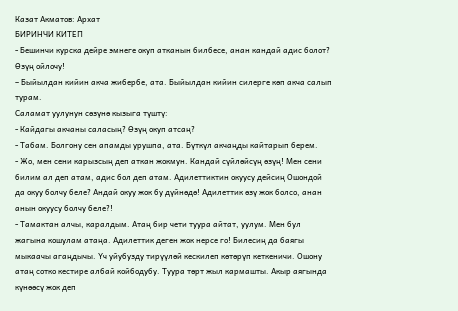Казат Акматов: Архат
БИРИНЧИ КИТЕП
- Бешинчи курска дейре эмнеге окуп атканын билбесе, анан кандай адис болот? Өзүң ойлочу!
– Быйылдан кийин акча жибербе, ата. Быйылдан кийин силерге көп акча салып турам.
Саламат уулунун сөзүнө кызыга түштү:
- Кайдагы акчаны саласың? Өзүң окуп атсаң?
- Табам. Болгону сен апамды урушпа, ата. Бүткүл акчаңды кайтарып берем.
- Жо, мен сени карызсың деп аткан жокмун. Кандай сүйлөйсүң өзүң! Мен сени билим ал деп атам, адис бол деп атам. Адилеттиктин окуусу дейсиң Ошондой да окуу болчу беле? Андай окуу жок бу дүйнөдө! Адилеттик өзү жок болсо, анан анын окуусу болчу беле?!
- Тамактан алчы, каралдым. Атаң бир чети туура айтат, уулум. Мен бул жагына кошулам атаңа. Адилеттик деген жок нерсе го! Билесиң да баягы мыкаачы агаңдычы. Үч уйубузду тирүүлөй кескилеп көтөрүп кеткеничи. Ошону атаң сотко кестире албай койбодубу. Туура төрт жыл кармашты. Акыр аягында күнөөсү жок деп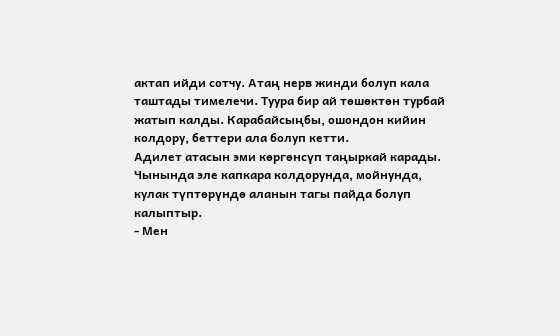актап ийди сотчу. Атаң нерв жинди болуп кала таштады тимелечи. Туура бир ай төшөктөн турбай жатып калды. Карабайсыңбы, ошондон кийин колдору, беттери ала болуп кетти.
Адилет атасын эми көргөнсүп таңыркай карады. Чынында эле капкара колдорунда, мойнунда, кулак түптөрүндө аланын тагы пайда болуп калыптыр.
- Мен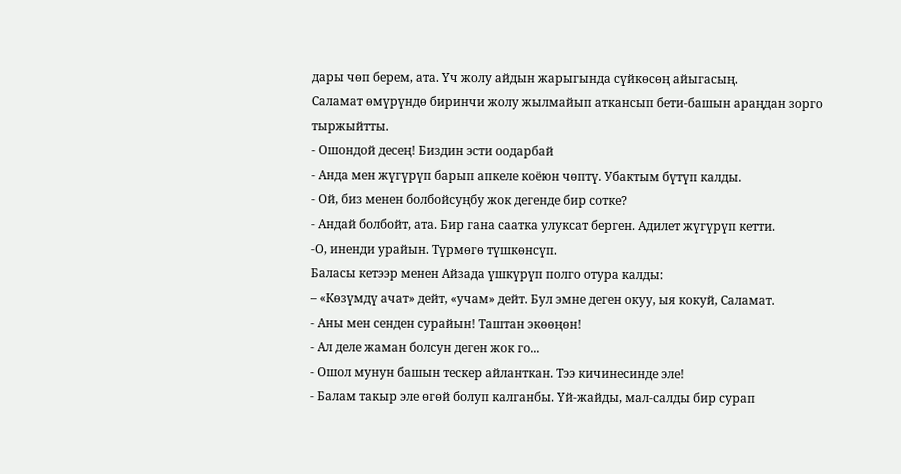дары чөп берем, ата. Үч жолу айдын жарыгында сүйкөсөң айыгасың.
Саламат өмүрүндө биринчи жолу жылмайып аткансып бети-башын араңдан зорго тыржыйтты.
- Ошондой десең! Биздин эсти оодарбай
- Анда мен жүгүрүп барып апкеле коёюн чөптү. Убактым бүтүп калды.
- Ой, биз менен болбойсуңбу жок дегенде бир сотке?
- Андай болбойт, ата. Бир гана саатка улуксат берген. Адилет жүгүрүп кетти.
-О, иненди урайын. Түрмөгө түшкөнсүп.
Баласы кетээр менен Айзада үшкүрүп полго отура калды:
– «Көзүмдү ачат» дейт, «учам» дейт. Бул эмне деген окуу, ыя кокуй, Саламат.
- Аны мен сенден сурайын! Таштан экөөңөн!
- Ал деле жаман болсун деген жок го...
- Ошол мунун башын тескер айланткан. Тээ кичинесинде эле!
- Балам такыр эле өгөй болуп калганбы. Үй-жайды, мал-салды бир сурап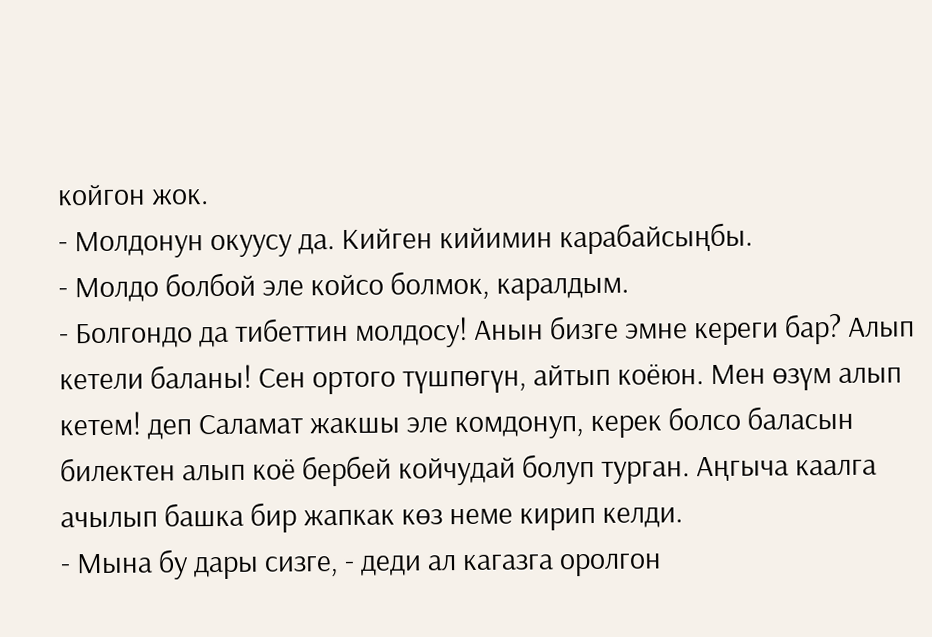койгон жок.
- Молдонун окуусу да. Кийген кийимин карабайсыңбы.
- Молдо болбой эле койсо болмок, каралдым.
- Болгондо да тибеттин молдосу! Анын бизге эмне кереги бар? Алып кетели баланы! Сен ортого түшпөгүн, айтып коёюн. Мен өзүм алып кетем! деп Саламат жакшы эле комдонуп, керек болсо баласын билектен алып коё бербей койчудай болуп турган. Аңгыча каалга ачылып башка бир жапкак көз неме кирип келди.
- Мына бу дары сизге, - деди ал кагазга оролгон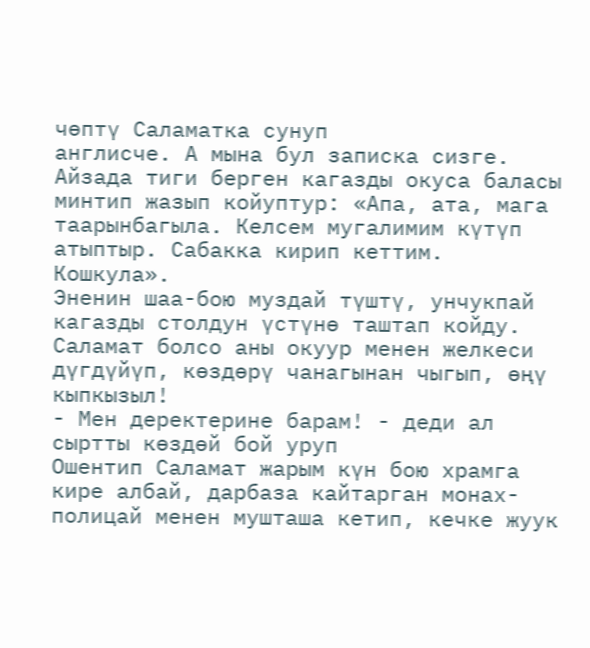чөптү Саламатка сунуп
англисче. А мына бул записка сизге.
Айзада тиги берген кагазды окуса баласы минтип жазып койуптур: «Апа, ата, мага таарынбагыла. Келсем мугалимим күтүп атыптыр. Сабакка кирип кеттим. Кошкула».
Эненин шаа-бою муздай түштү, унчукпай кагазды столдун үстүнө таштап койду.
Саламат болсо аны окуур менен желкеси дүгдүйүп, көздөрү чанагынан чыгып, өңү кыпкызыл!
- Мен деректерине барам! - деди ал сыртты көздөй бой уруп
Ошентип Саламат жарым күн бою храмга кире албай, дарбаза кайтарган монах-полицай менен мушташа кетип, кечке жуук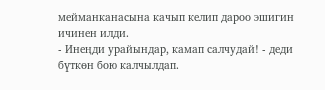мейманканасына качып келип дароо эшигин ичинен илди.
- Инеңди урайындар, камап салчудай! - деди бүткөн бою калчылдап.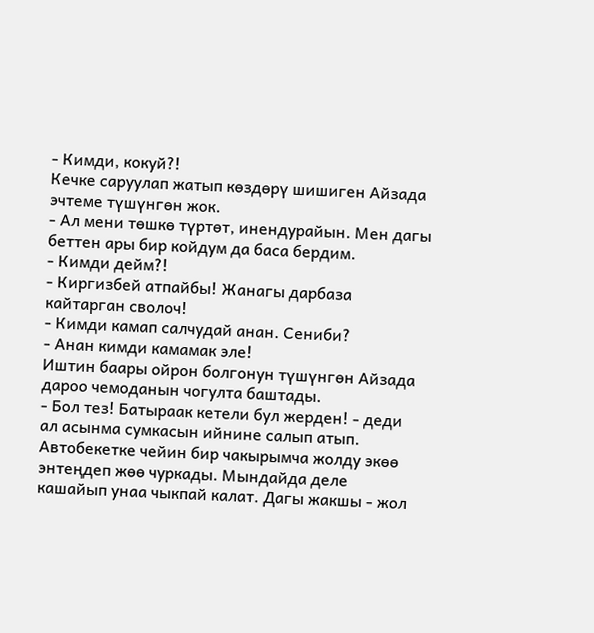- Кимди, кокуй?!
Кечке саруулап жатып көздөрү шишиген Айзада эчтеме түшүнгөн жок.
- Ал мени төшкө түртөт, инендурайын. Мен дагы беттен ары бир койдум да баса бердим.
- Кимди дейм?!
- Киргизбей атпайбы! Жанагы дарбаза кайтарган сволоч!
- Кимди камап салчудай анан. Сениби?
- Анан кимди камамак эле!
Иштин баары ойрон болгонун түшүнгөн Айзада дароо чемоданын чогулта баштады.
- Бол тез! Батыраак кетели бул жерден! - деди ал асынма сумкасын ийнине салып атып.
Автобекетке чейин бир чакырымча жолду экөө энтеңдеп жөө чуркады. Мындайда деле кашайып унаа чыкпай калат. Дагы жакшы - жол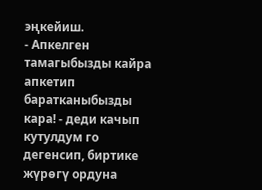эңкейиш.
- Апкелген тамагыбызды кайра апкетип баратканыбызды кара! - деди качып кутулдум го дегенсип, биртике жүрөгү ордуна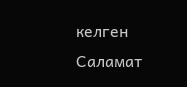келген Саламат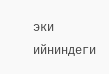эки ийниндеги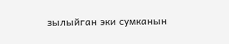зылыйган эки сумканын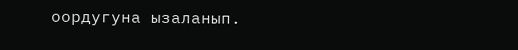оордугуна ызаланып.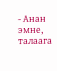- Анан эмне, талаага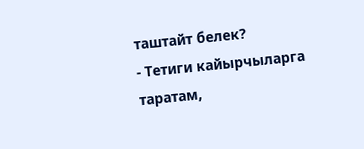таштайт белек?
- Тетиги кайырчыларга таратам,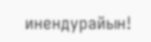инендурайын!